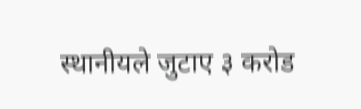स्थानीयले जुटाए ३ करोड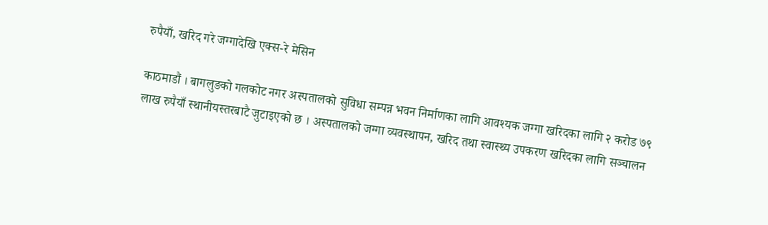रुपैयाँ, खरिद गरे जग्गादेखि एक्स-रे मेसिन

काठमाडौं । बागलुङको गलकोट नगर अस्पतालको सुविधा सम्पन्न भवन निर्माणका लागि आवश्यक जग्गा खरिदका लागि २ करोड ७९ लाख रुपैयाँ स्थानीयस्तरबाटै जुटाइएको छ । अस्पतालको जग्गा व्यवस्थापन, खरिद तथा स्वास्थ्य उपकरण खरिदका लागि सञ्चालन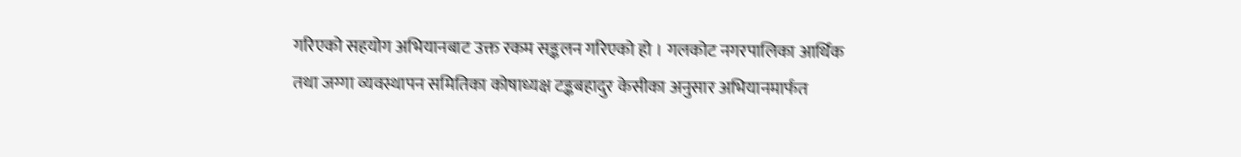गरिएको सहयोग अभियानबाट उक्त रकम सङ्कलन गरिएको हो । गलकोट नगरपालिका आर्थिक तथा जग्गा व्यवस्थापन समितिका कोषाध्यक्ष टङ्कबहादुर केसीका अनुसार अभियानमार्फत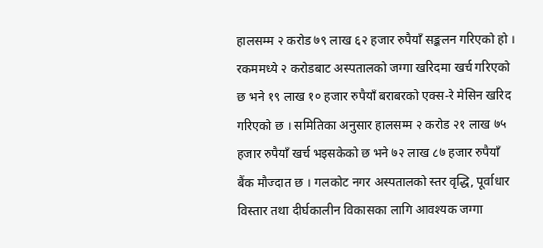हालसम्म २ करोड ७९ लाख ६२ हजार रुपैयाँ सङ्कलन गरिएको हो । रकममध्ये २ करोडबाट अस्पतालको जग्गा खरिदमा खर्च गरिएको छ भने १९ लाख १० हजार रुपैयाँ बराबरको एक्स-रे मेसिन खरिद गरिएको छ । समितिका अनुसार हालसम्म २ करोड २१ लाख ७५ हजार रुपैयाँ खर्च भइसकेको छ भने ७२ लाख ८७ हजार रुपैयाँ बैंक मौज्दात छ । गलकोट नगर अस्पतालको स्तर वृद्धि, पूर्वाधार विस्तार तथा दीर्घकालीन विकासका लागि आवश्यक जग्गा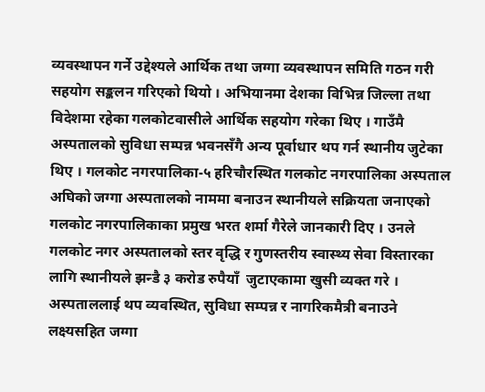व्यवस्थापन गर्ने उद्देश्यले आर्थिक तथा जग्गा व्यवस्थापन समिति गठन गरी सहयोग सङ्कलन गरिएको थियो । अभियानमा देशका विभिन्न जिल्ला तथा विदेशमा रहेका गलकोटवासीले आर्थिक सहयोग गरेका थिए । गाउँमै अस्पतालको सुविधा सम्पन्न भवनसँगै अन्य पूर्वाधार थप गर्न स्थानीय जुटेका थिए । गलकोट नगरपालिका-५ हरिचौरस्थित गलकोट नगरपालिका अस्पताल अघिको जग्गा अस्पतालको नाममा बनाउन स्थानीयले सक्रियता जनाएको गलकोट नगरपालिकाका प्रमुख भरत शर्मा गैरेले जानकारी दिए । उनले गलकोट नगर अस्पतालको स्तर वृद्धि र गुणस्तरीय स्वास्थ्य सेवा विस्तारका लागि स्थानीयले झन्डै ३ करोड रुपैयाँ  जुटाएकामा खुसी व्यक्त गरे । अस्पताललाई थप व्यवस्थित, सुविधा सम्पन्न र नागरिकमैत्री बनाउने लक्ष्यसहित जग्गा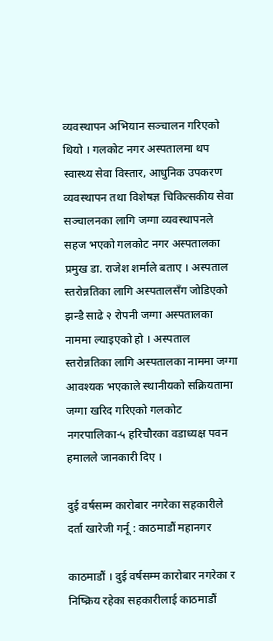व्यवस्थापन अभियान सञ्चालन गरिएको थियो । गलकोट नगर अस्पतालमा थप स्वास्थ्य सेवा विस्तार, आधुनिक उपकरण व्यवस्थापन तथा विशेषज्ञ चिकित्सकीय सेवा सञ्चालनका लागि जग्गा व्यवस्थापनले सहज भएको गलकोट नगर अस्पतालका प्रमुख डा. राजेश शर्माले बताए । अस्पताल स्तरोन्नतिका लागि अस्पतालसँग जोडिएको झन्डै साढे २ रोपनी जग्गा अस्पतालका नाममा ल्याइएको हो । अस्पताल स्तरोन्नतिका लागि अस्पतालका नाममा जग्गा आवश्यक भएकाले स्थानीयको सक्रियतामा जग्गा खरिद गरिएको गलकोट नगरपालिका-५ हरिचौरका वडाध्यक्ष पवन हमालले जानकारी दिए ।

दुई वर्षसम्म कारोबार नगरेका सहकारीले दर्ता खारेजी गर्नू : काठमाडौं महानगर

काठमाडौं । दुई वर्षसम्म कारोबार नगरेका र निष्क्रिय रहेका सहकारीलाई काठमाडौं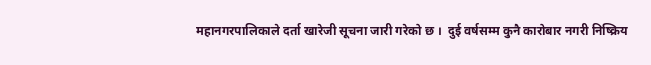महानगरपालिकाले दर्ता खारेजी सूचना जारी गरेको छ ।  दुई वर्षसम्म कुनै कारोबार नगरी निष्क्रिय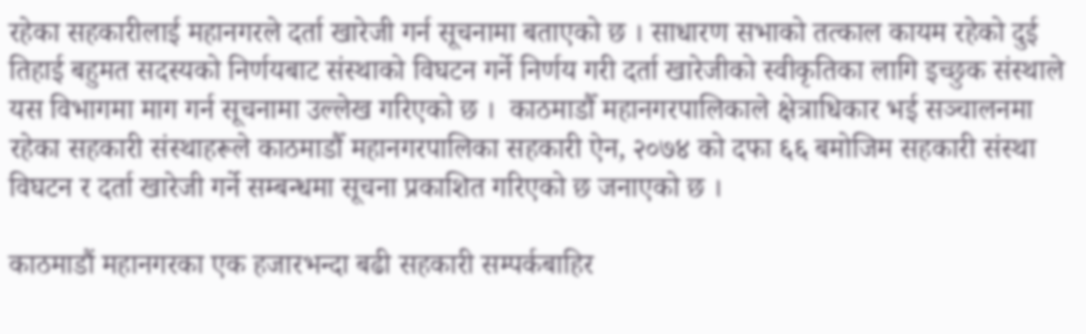रहेका सहकारीलाई महानगरले दर्ता खारेजी गर्न सूचनामा बताएको छ । साधारण सभाको तत्काल कायम रहेको दुई तिहाई बहुमत सदस्यको निर्णयबाट संस्थाको विघटन गर्ने निर्णय गरी दर्ता खारेजीको स्वीकृतिका लागि इच्छुक संस्थाले यस विभागमा माग गर्न सूचनामा उल्लेख गरिएको छ ।  काठमाडौँ महानगरपालिकाले क्षेत्राधिकार भई सञ्चालनमा रहेका सहकारी संस्थाहरूले काठमाडौँ महानगरपालिका सहकारी ऐन, २०७४ को दफा ६६ बमोजिम सहकारी संस्था विघटन र दर्ता खारेजी गर्ने सम्बन्धमा सूचना प्रकाशित गरिएको छ जनाएको छ ।

काठमाडौं महानगरका एक हजारभन्दा बढी सहकारी सम्पर्कबाहिर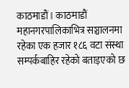काठमाडौं । काठमाडौं महानगरपालिकाभित्र सञ्चालनमा रहेका एक हजार १८६ वटा संस्था  सम्पर्कबाहिर रहेको बताइएको छ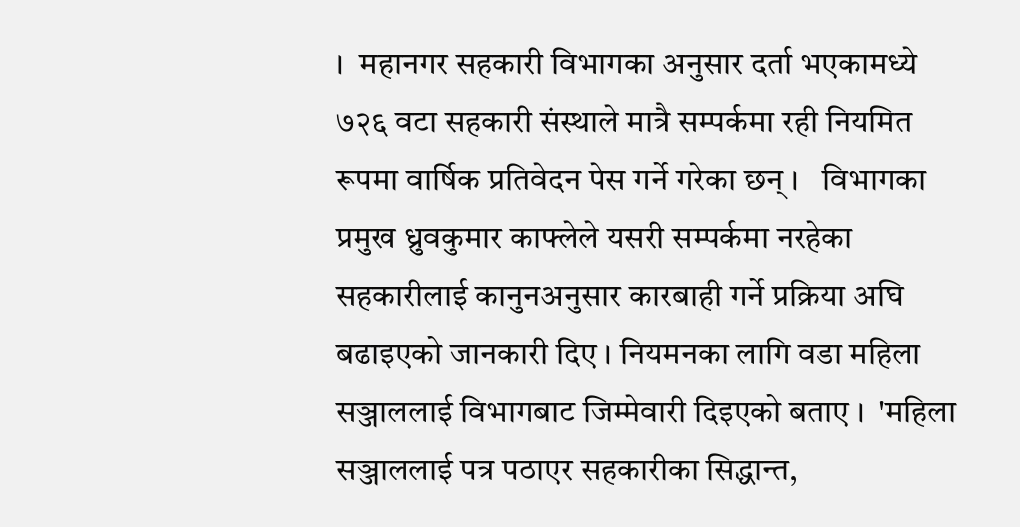।  महानगर सहकारी विभागका अनुसार दर्ता भएकामध्ये ७२६ वटा सहकारी संस्थाले मात्रै सम्पर्कमा रही नियमित रूपमा वार्षिक प्रतिवेदन पेस गर्ने गरेका छन् ।   विभागका प्रमुख ध्रुवकुमार काफ्लेले यसरी सम्पर्कमा नरहेका सहकारीलाई कानुनअनुसार कारबाही गर्ने प्रक्रिया अघि बढाइएको जानकारी दिए । नियमनका लागि वडा महिला सञ्जाललाई विभागबाट जिम्मेवारी दिइएको बताए ।  'महिला सञ्जाललाई पत्र पठाएर सहकारीका सिद्धान्त,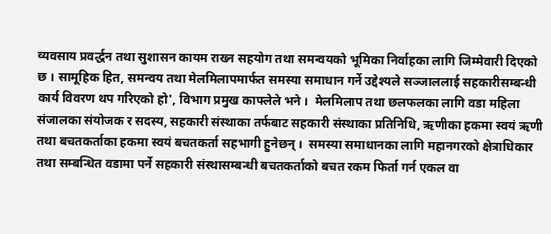व्यवसाय प्रवर्द्धन तथा सुशासन कायम राख्न सहयोग तथा समन्वयको भूमिका निर्वाहका लागि जिम्मेवारी दिएको छ । सामूहिक हित, समन्वय तथा मेलमिलापमार्फत समस्या समाधान गर्ने उद्देश्यले सञ्जाललाई सहकारीसम्बन्धी कार्य विवरण थप गरिएको हो', विभाग प्रमुख काफ्लेले भने ।  मेलमिलाप तथा छलफलका लागि वडा महिला संजालका संयोजक र सदस्य, सहकारी संस्थाका तर्फबाट सहकारी संस्थाका प्रतिनिधि, ऋणीका हकमा स्वयं ऋणी तथा बचतकर्ताका हकमा स्वयं बचतकर्ता सहभागी हुनेछन् ।  समस्या समाधानका लागि महानगरको क्षेत्राधिकार तथा सम्बन्धित वडामा पर्ने सहकारी संस्थासम्बन्धी बचतकर्ताको बचत रकम फिर्ता गर्न एकल वा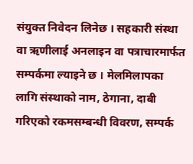संयुक्त निवेदन लिनेछ । सहकारी संस्था वा ऋणीलाई अनलाइन वा पत्राचारमार्फत सम्पर्कमा ल्याइने छ । मेलमिलापका लागि संस्थाको नाम, ठेगाना, दाबी गरिएको रकमसम्बन्धी विवरण, सम्पर्क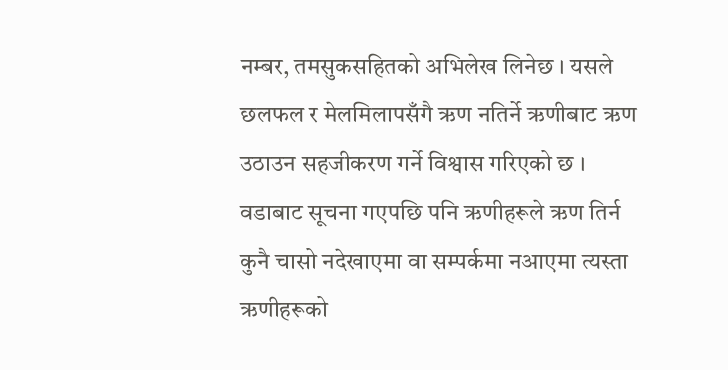नम्बर, तमसुकसहितको अभिलेख लिनेछ । यसले छलफल र मेलमिलापसँगै ऋण नतिर्ने ऋणीबाट ऋण उठाउन सहजीकरण गर्ने विश्वास गरिएको छ ।  वडाबाट सूचना गएपछि पनि ऋणीहरूले ऋण तिर्न कुनै चासो नदेखाएमा वा सम्पर्कमा नआएमा त्यस्ता ऋणीहरूको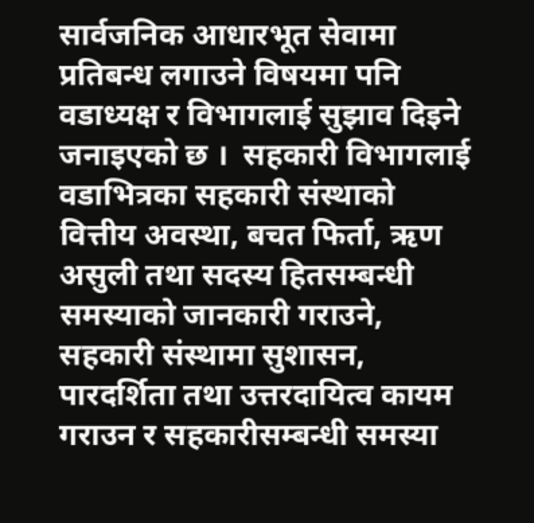सार्वजनिक आधारभूत सेवामा प्रतिबन्ध लगाउने विषयमा पनि वडाध्यक्ष र विभागलाई सुझाव दिइने जनाइएको छ ।  सहकारी विभागलाई वडाभित्रका सहकारी संस्थाको वित्तीय अवस्था, बचत फिर्ता, ऋण असुली तथा सदस्य हितसम्बन्धी समस्याको जानकारी गराउने, सहकारी संस्थामा सुशासन, पारदर्शिता तथा उत्तरदायित्व कायम गराउन र सहकारीसम्बन्धी समस्या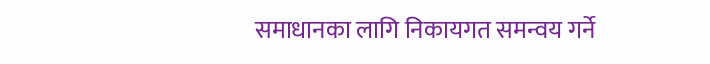समाधानका लागि निकायगत समन्वय गर्ने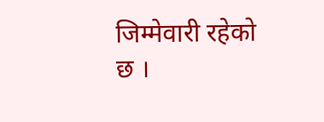जिम्मेवारी रहेको छ ।